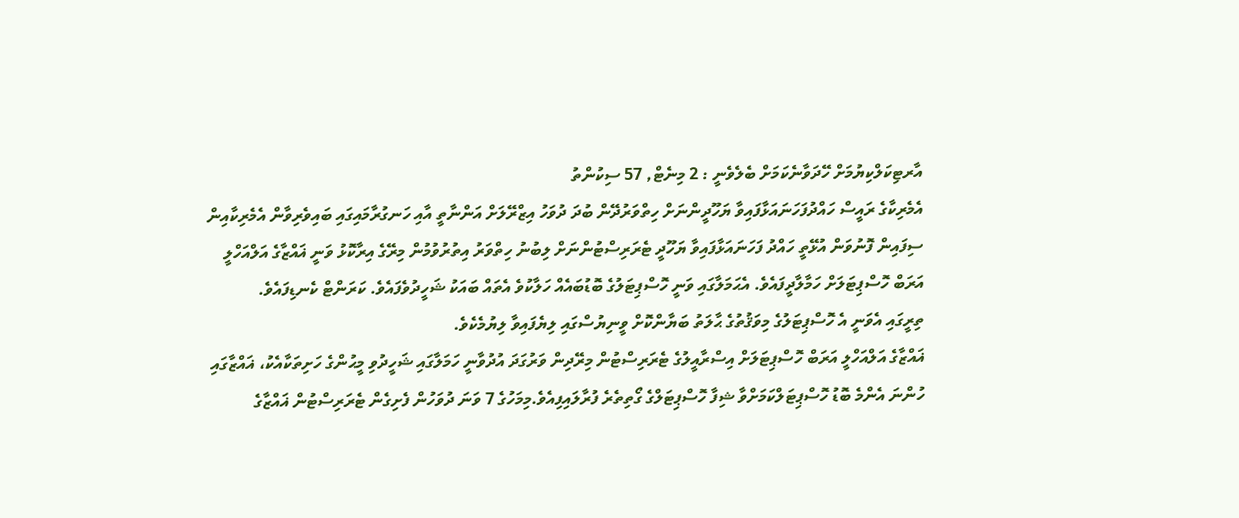އާރޓިކަލްކިޔުމަށް ހޭދަވާނެކަމަށް ބެލެވެނީ : 2 މިނެޓް, 57 ސިކުންތު
އެމެރިކާގެ ރައީސް ހައްދުފަހަނައަޅާފައިވާ ޔަހޫދީންނަށް ހިތްވަރުދޭން ބުދަ ދުވަހު އިޒްރޭލަށް އަންނާތީ އާއި ހަނގުރާމައިގައި ބައިވެރިވާން އެމެރިކާއިން ސިފައިން ފޮނުވަން އުޅޭތީ ހައްދު ފަހަނައަޅާފައިވާ ޔަހޫދީ ޓެރަރިސްޓުންނަށް ލިބުނު ހިތްވަރު އިތުރުވުމުން މިރޭގެ އިރާކޮޅު ވަނީ ޣައްޒާގެ އަލްއަހްލީ އަރަބް ހޮސްޕިޓަލަށް ހަމާލާދީފައެވެ. އެޙަމަލާގައި ވަނީ ހޮސްޕިޓަލުގެ ބޮޑުބައެއް ހަލާކުވެ އެތައް ބައަކު ޝަހީދުވެފައެވެ. ކަރަންޓް ކެނޑިފައެވެ.
ތިރީގައި އެވަނީ އެ ހޮސްޕިޓަލުގެ މިވަޤުތުގެ ޙާލަތު ބަޔާންކޮށް ވީނިޔުސްގައި ލިޔެފައިވާ ލިޔުމެކެވެ.
ޣައްޒާގެ އަލްއަހްލީ އަރަބް ހޮސްޕިޓަލަށް އިސްރާއީލުގެ ޓެރަރިސްޓުން މިރޭދިން ވަރުގަދަ އުދުވާނީ ހަމަލާގައި ޝަހީދުވި މީޙުންގެ ހަށިތަކާއެކު، ޣައްޒާގައި ހުންނަ އެންމެ ބޮޑު ހޮސްޕިޓަލްކަމަށްވާ ޝިފާ ހޮސްޕިޓަލްގެ ގޯތިތެރެ ފުރާލައިފިއެވެ.މިމަހުގެ 7 ވަނަ ދުވަހުން ފެށިގެން ޓެރަރިސްޓުން ޣައްޒާގެ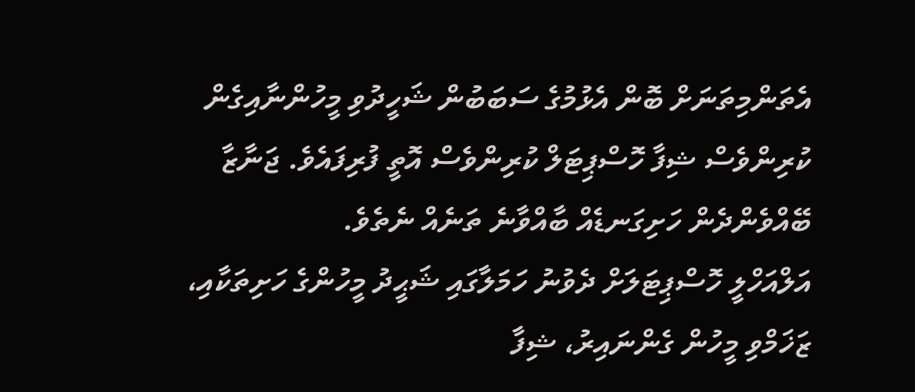އެތަންމިތަނަށް ބޮން އެޅުމުގެ ސަބަބުން ޝަހީދުވި މީހުންނާއިގެން ކުރިންވެސް ޝިފާ ހޮސްޕިޓަލް ކުރިންވެސް އޮތީ ފުރިފައެވެ. ޖަނާޒާ ބޭއްވެންދެން ހަށިގަނޑެއް ބާއްވާނެ ތަނެއް ނެތެވެ.
އަލްއަހްލީ ހޮސްޕިޓަލަށް ދެވުނު ހަމަލާގައި ޝަޙީދު މީހުންގެ ހަށިތަކާއި، ޒަޚަމްވި މީހުން ގެންނައިރު، ޝިފާ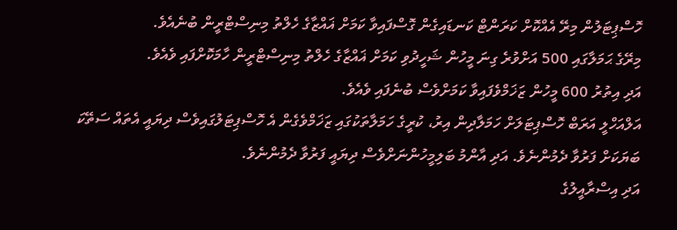ހޮސްޕިޓަލުން މިރޭ އެއްކޮށް ކަރަންޓް ކަނޑައިގެން ގޮސްފައިވާ ކަމަށް ޣައްޒާގެ ހެލްތު މިނިސްޓްރީން ބުނެއެވެ.
މިރޭގެ ޙަމަލާގައި 500 އަށްވުރެ ގިނަ މީހުން ޝަހީދުވި ކަމަށް ޣައްޒާގެ ހެލްތު މިނިސްޓްރީން ހާމަކޮށްފައި ވެއެވެ.
އަދި އިތުރު 600 މީހުން ޒަޚަމްވެފައިވާ ކަމަށްވެސް ބުނެފައި ވެއެވެ.
އަލްއަހްލީ އަރަބް ހޮސްޕިޓަލަށް ހަމަލާދިން އިރު، ކުރީގެ ހަމަލާތަކުގައި ޒަޚަމްވެގެން އެ ހޮސްޕިޓަލުގައިވެސް ދިޔައީ އެތައް ސަތޭކަ ބަޔަކަށް ފަރުވާ ދެމުންނެވެ. އަދި އާންމު ބަލިމީހުންނަށްވެސް ދިޔައީ ފަރުވާ ދެމުންނެވެ.
އަދި އިސްރާއީލުގެ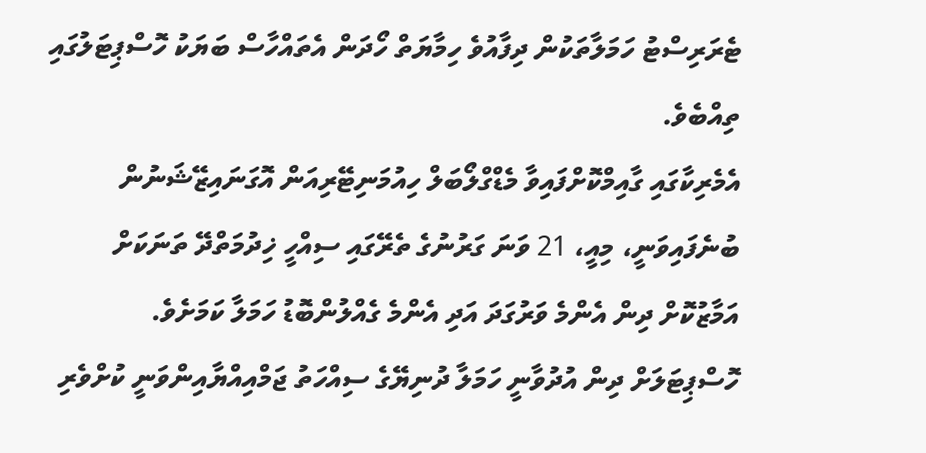ޓެރަރިސްޓު ހަމަލާތަކުން ދިފާއުވެ ހިމާޔަތް ހޯދަން އެތައްހާސް ބަޔަކު ހޮސްޕިޓަލުގައި ތިއްބެވެ.
އެމެރިކާގައި ގާއިމްކޮށްފައިވާ މެޑްގްލޯބަލް ހިއުމަނިޓޭރިއަން އޮގަނައިޒޭޝަނުން ބުނެފައިވަނީ، މިއީ، 21 ވަނަ ގަރުނުގެ ތެރޭގައި ސިއްހީ ޚިދުމަތްދޭ ތަނަކަށް އަމާޒުކޮށް ދިން އެންމެ ވަރުގަދަ އަދި އެންމެ ގެއްލުންބޮޑު ހަމަލާ ކަމަށެވެ.
ހޮސްޕިޓަލަށް ދިން އުދުވާނީ ހަމަލާ ދުނިޔޭގެ ސިއްހަތު ޖަމްއިއްޔާއިންވަނީ ކުށްވެރި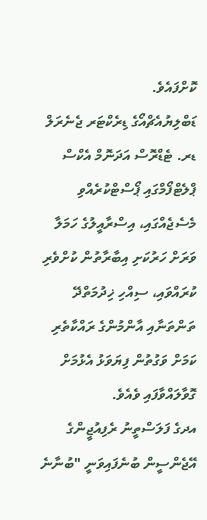ކޮށްފައެވެ.
ޑަބްލިޔުއެޗްއޯގެ ޑިރެކްޓަރ ޖެނެރަލް ޑރ. ޓެޑްރޮސް އަދަނޮމް އެކްސް ޕްލެޓްފޯމްގައި ޕޯސްޓްކުރެއްވި މެސެޖެއްގައި، އިސްރާއީލުގެ ހަމަލާ ވަރަށް ހަރުކަށި އިބާރާތުން ކުށްވެރި ކުރައްވައި، ސިއްހި ޚިދުމަތްދޭ ތަންތަނާއި އާންމުންގެ ރައްކާތެރި ކަމަށް ވަގުތުން ފިޔަވަޅު އެޅުމަށް ގޮވާލައްވާފައި ވެއެވެ.
އދގެ ފަލަސްތީނު ރެފިއުޖީންގެ އޭޖެންސީން ބުނެފައިވަނީ "ބުނާނެ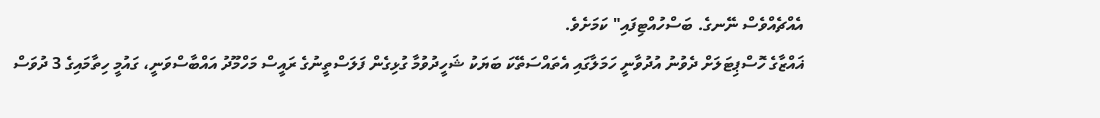އެއްޗެއްވެސް ނޭނގެ. ބަސްހުއްޓިފައި" ކަމަށެވެ.
ޣައްޒާގެ ހޮސްޕިޓަލަށް ދެވުނު އުދުވާނީ ހަމަލާގައި އެތައްސަތޭކަ ބަޔަކު ޝަހީދުވުމާ ގުޅިގެން ފަލަސްތީނުގެ ރައީސް މަހްމޫދު އައްބާސްވަނީ، ގައުމީ ހިތާމައިގެ 3 ދުވަސް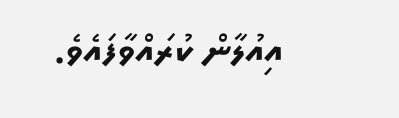އިއުލާން ކުރައްވާފައެވެ.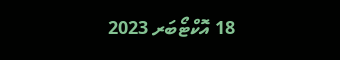18 އޮކްޓޯބަރ 2023